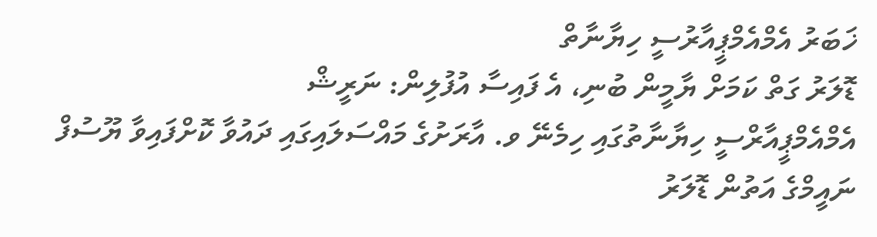ޚަބަރު އެމްއެމްޕީއާރުސީ ހިޔާނާތް
ޑޮލަރު ގަތް ކަމަށް ޔާމީން ބުނި، އެ ފައިސާ އުފުލިން: ނަރީޝް
އެމްއެމްޕީއާރްސީ ހިޔާނާތުގައި ހިމެނޭ ވ. އާރަށުގެ މައްސަލައިގައި ދައުވާ ކޮށްފައިވާ ޔޫސުފް ނައީމްގެ އަތުން ޑޮލަރު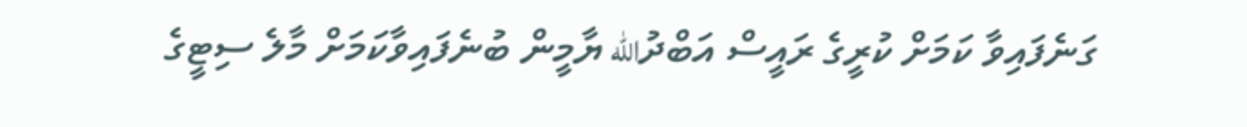ގަނެފައިވާ ކަމަށް ކުރީގެ ރައީސް އަބްދުالله ޔާމީން ބުނެފައިވާކަމަށް މާލެ ސިޓީގެ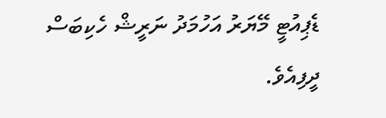ޑެޕިއުޓީ މޭޔަރު އަހުމަދު ނަރީޝް ހެކިބަސް ދީފިއެވެ.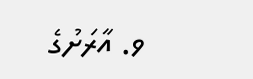ވ. އާރަށުގެ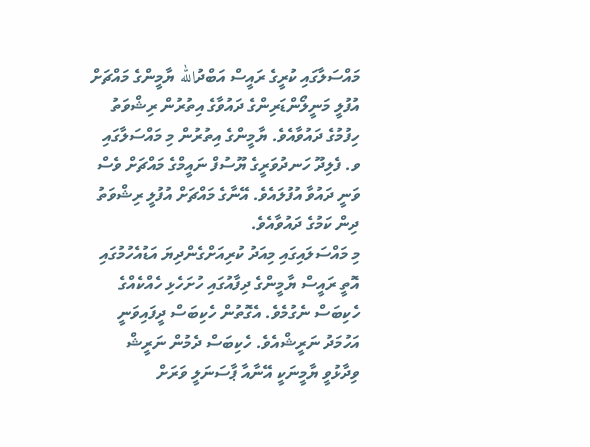މައްސަލާގައި ކުރީގެ ރައީސް އަބްދުالله ޔާމީންގެ މައްޗަށް އުފުލީ މަނީލޯންޑަރިންގެ ދައުވާގެ އިތުރުން ރިޝްވަތު ހިފުމުގެ ދައުވާއެވެ. ޔާމީންގެ އިތުރުން މި މައްސަލާގައި ވ. ފެލިދޫ ހަނދުވަރީގެ ޔޫސުފް ނައީމްގެ މައްޗަށް ވެސް ވަނީ ދައުވާ އުފުލައެވެ. އޭނާގެ މައްޗަށް އުފުލީ ރިޝްވަތު ދިން ކަމުގެ ދައުވާއެވެ.
މި މައްސަލައިގައި މިއަދު ކުރިއަށްގެންދިޔަ އަޑުއެހުމުގައި އޮތީ ރައީސް ޔާމީންގެ ދިފާއުގައި ހުށަހެޅި ހެއްކެއްގެ ހެކިބަސް ނެގުމެވެ. އެގޮތުން ހެކިބަސް ދީފައިވަނީ އަހުމަދު ނަރީޝްއެވެ. ހެކިބަސް ދެމުން ނަރީޝް ވިދާޅުވީ ޔާމީނަކީ އޭނާއާ ޕާސަނަލީ ވަރަށް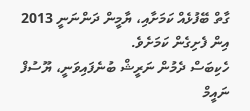ގާތް ބޭފުޅެއް ކަމަށާއި، ޔާމީން ދަންނަނީ 2013 އިން ފެށިގެން ކަމަށެވެ.
ހެކިބަސް ދެމުން ނަރީޝް ބުނެފައިވަނީ، ޔޫސުފް ނައީމް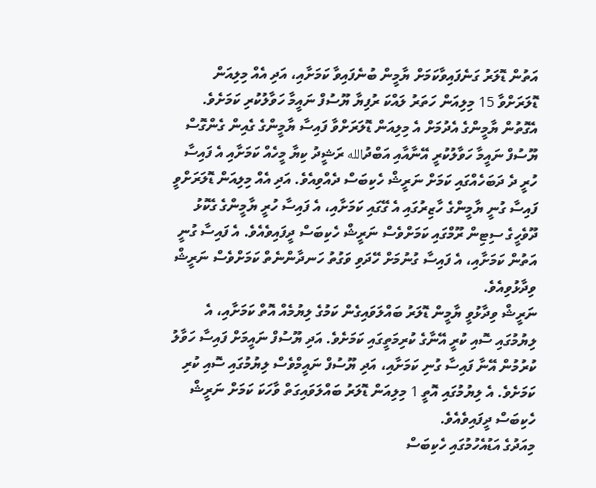އަތުން ޑޮލަރު ގަނެފައިވާކަމަށް ޔާމީން ބުނެފައިވާ ކަމަށާއި، އަދި އެއް މިލިއަން ޑޮލަރަށްވާ 15 މިލިއަން ހަތަރު ލައްކަ ރުފިޔާ ޔޫސުފް ނައީމާ ހަވާލުކުރި ކަމަށެވެ. އެގޮތުން ޔާމީންގެ އެދުމަށް އެ މިލިއަން ޑޮލަރަށްވާ ފައިސާ ޔާމީންގެ ގެއިން ގެންގޮސް ޔޫސުފް ނައީމާ ހަވާލުކުރީ އޭނާއާއި އަބްދުالله ރަޝީދު ކިޔާ މީހެއް ކަމަށާއި އެ ފައިސާ ހުރީ ދެ ދަބަހެއްގައި ކަމަށް ނަރީޝް ހެކިބަސް ދެއްވިއެވެ. އަދި އެއް މިލިއަން ޑޮލަރަށްވީ ފައިސާ ގުނީ ޔާމީންގެ ހާޒިރުގައި އެ ގޭގައި ކަމަށާއި، އެ ފައިސާ ހުރީ ޔާމީންގެ ގެކޮޅު ދޫވެހީގެ ސިޓިން ރޫމްގައި ކަމަށްވެސް ނަރީޝް ހެކިބަސް ދީފައިވެއެވެ. އެ ފައިސާ ގުނީ އަތުން ކަމަށާއި، އެ ފައިސާ ގުނުމަށް ހޭދަވި ވަގުތު ހަނދާންނެތް ކަމަށްވެސް ނަރީޝް ވިދާޅުވިއެވެ.
ނަރީޝް ވިދާޅުވީ ޔާމީން ޑޮލަރު ބައްލަވައިގެން ކަމުގެ ލިޔުމެއް އޮތް ކަމަށާއި، އެ ލިޔުމުގައި ސޮއި ކުރީ އޭނާގެ ކުރިމަތީގައި ކަމަށެވެ. އަދި ޔޫސުފް ނައީމަށް ފައިސާ ހަވާލު ކުރުމުން އޭނާ ފައިސާ ގުނި ކަމަށާއި، އަދި ޔޫސުފް ނައީމްވެސް ލިޔުމުގައި ސޮއި ކުރި ކަމަށެވެ. އެ ލިޔުމުގައި އޮތީ 1 މިލިއަން ޑޮލަރު ބައްލަވައިގަތް ވާހަކަ ކަމަށް ނަރީޝް ހެކިބަސް ދީފައިވެއެވެ.
މިއަދުގެ އަޑުއެހުމުގައި ހެކިބަސް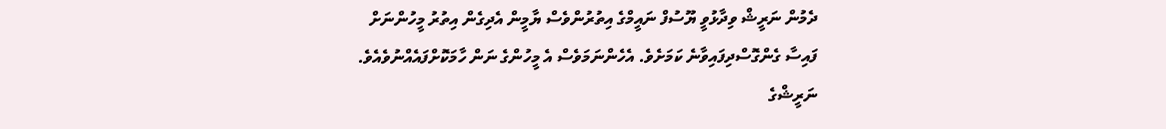ދެމުން ނަރީޝް ވިދާޅުވީ ޔޫސުފް ނައީމްގެ އިތުރުންވެސް ޔާމީން އެދިގެން އިތުރު މީހުންނަށް ފައިސާ ގެންގޮސްދިފައިވާނެ ކަމަށެވެ. އެހެންނަމަވެސް އެ މީހުންގެ ނަން ހާމަކޮށްފައެއްނުވެއެވެ.
ނަރީޝްގެ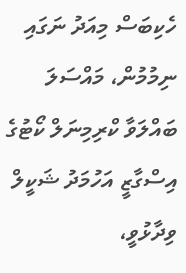ހެކިބަސް މިއަދު ނަގައި ނިމުމުން، މައްސަލަ ބައްލަވާ ކްރިމިނަލް ކޯޓުގެ އިސްގާޒީ އަހުމަދު ޝަކީލް ވިދާޅުވީ،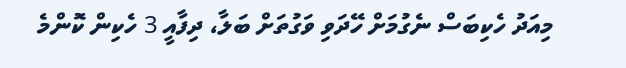މިއަދު ހެކިބަސް ނެގުމަށް ހޭދަވި ވަގުތަށް ބަލާ، ދިފާއީ 3 ހެކިން ކޮންމެ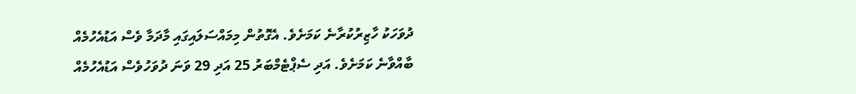ދުވަހަކު ހާޒިރުކުރާނެ ކަމަށެވެ. އެގޮތުން މިމައްސަލައިގައި މާދަމާ ވެސް އަޑުއެހުމެއް ބާއްވާނެ ކަމަށެވެ. އަދި ސެޕްޓެމްބަރު 25 އަދި 29 ވަނަ ދުވަހުވެސް އަޑުއެހުމެއް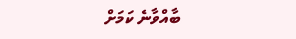ބާއްވާނެ ކަމަށް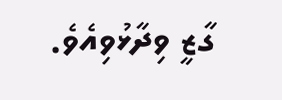ގާޒީ ވިދާޅުވިއެވެ.